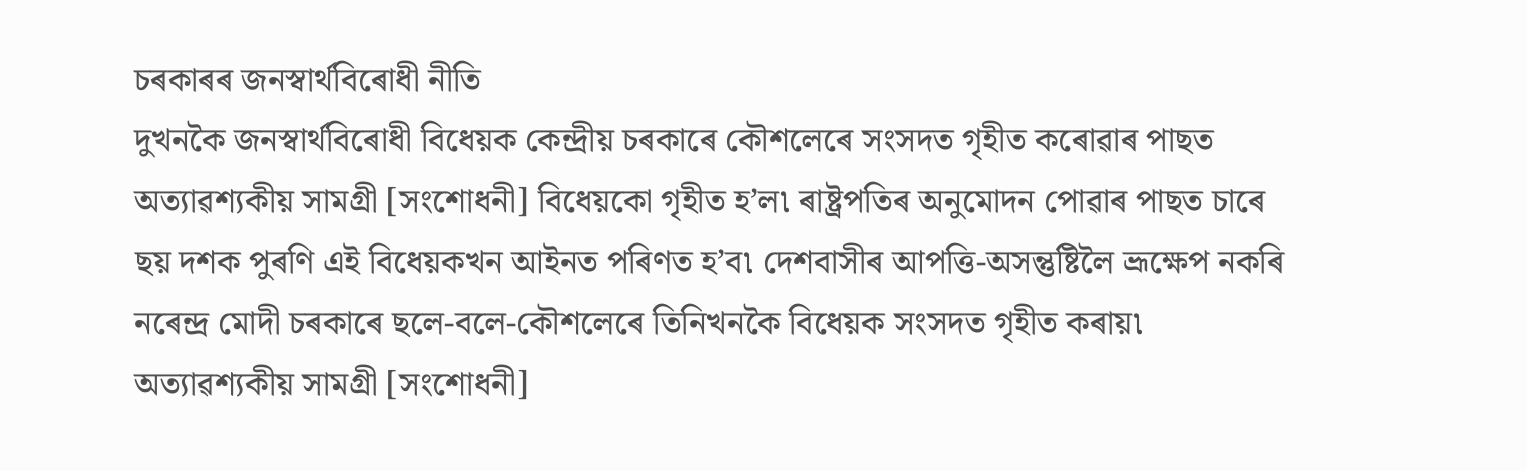চৰকাৰৰ জনস্বাৰ্থবিৰোধী নীতি
দুখনকৈ জনস্বাৰ্থবিৰোধী বিধেয়ক কেন্দ্ৰীয় চৰকাৰে কৌশলেৰে সংসদত গৃহীত কৰোৱাৰ পাছত অত্যাৱশ্যকীয় সামগ্ৰী [সংশোধনী] বিধেয়কো গৃহীত হ’ল৷ ৰাষ্ট্ৰপতিৰ অনুমোদন পোৱাৰ পাছত চাৰে ছয় দশক পুৰণি এই বিধেয়কখন আইনত পৰিণত হ’ব৷ দেশবাসীৰ আপত্তি-অসন্তুষ্টিলৈ ভ্ৰূক্ষেপ নকৰি নৰেন্দ্ৰ মোদী চৰকাৰে ছলে-বলে-কৌশলেৰে তিনিখনকৈ বিধেয়ক সংসদত গৃহীত কৰায়৷ অত্যাৱশ্যকীয় সামগ্ৰী [সংশোধনী]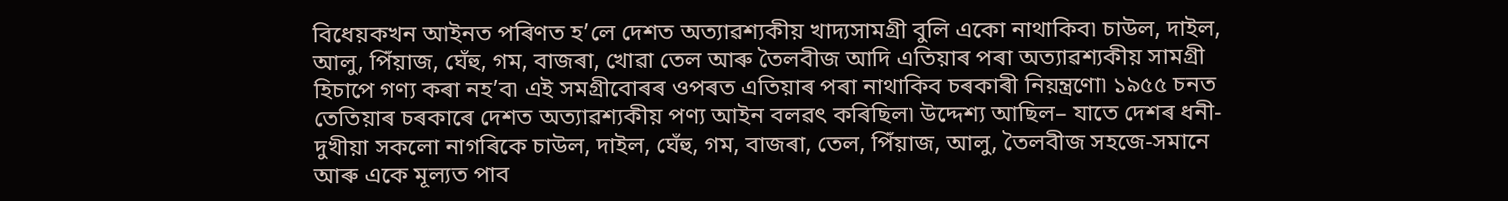বিধেয়কখন আইনত পৰিণত হ’লে দেশত অত্যাৱশ্যকীয় খাদ্যসামগ্ৰী বুলি একো নাথাকিব৷ চাউল, দাইল, আলু, পিঁয়াজ, ঘেঁহু, গম, বাজৰা, খোৱা তেল আৰু তৈলবীজ আদি এতিয়াৰ পৰা অত্যাৱশ্যকীয় সামগ্ৰী হিচাপে গণ্য কৰা নহ’ব৷ এই সমগ্ৰীবোৰৰ ওপৰত এতিয়াৰ পৰা নাথাকিব চৰকাৰী নিয়ন্ত্ৰণো৷ ১৯৫৫ চনত তেতিয়াৰ চৰকাৰে দেশত অত্যাৱশ্যকীয় পণ্য আইন বলৱৎ কৰিছিল৷ উদ্দেশ্য আছিল– যাতে দেশৰ ধনী-দুখীয়া সকলো নাগৰিকে চাউল, দাইল, ঘেঁহু, গম, বাজৰা, তেল, পিঁয়াজ, আলু, তৈলবীজ সহজে-সমানে আৰু একে মূল্যত পাব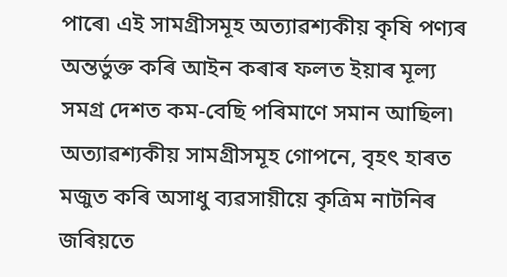পাৰে৷ এই সামগ্ৰীসমূহ অত্যাৱশ্যকীয় কৃষি পণ্যৰ অন্তৰ্ভুক্ত কৰি আইন কৰাৰ ফলত ইয়াৰ মূল্য সমগ্ৰ দেশত কম-বেছি পৰিমাণে সমান আছিল৷ অত্যাৱশ্যকীয় সামগ্ৰীসমূহ গোপনে, বৃহৎ হাৰত মজুত কৰি অসাধু ব্যৱসায়ীয়ে কৃত্ৰিম নাটনিৰ জৰিয়তে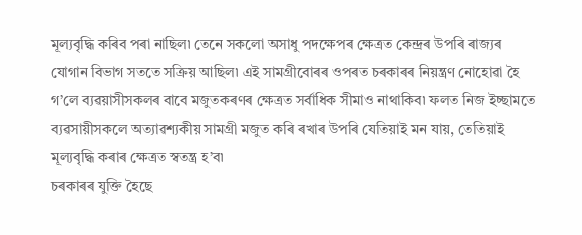মূল্যবৃদ্ধি কৰিব পৰা নাছিল৷ তেনে সকলো অসাধু পদক্ষেপৰ ক্ষেত্ৰত কেন্দ্ৰৰ উপৰি ৰাজ্যৰ যোগান বিভাগ সততে সক্ৰিয় আছিল৷ এই সামগ্ৰীবোৰৰ ওপৰত চৰকাৰৰ নিয়ন্ত্ৰণ নোহোৱা হৈ গ’লে ব্যৱয়াসীসকলৰ বাবে মজুতকৰণৰ ক্ষেত্ৰত সৰ্বাধিক সীমাও নাথাকিব৷ ফলত নিজ ইচ্ছামতে ব্যৱসায়ীসকলে অত্যাৱশ্যকীয় সামগ্ৰী মজুত কৰি ৰখাৰ উপৰি যেতিয়াই মন যায়, তেতিয়াই মূল্যবৃদ্ধি কৰাৰ ক্ষেত্ৰত স্বতন্ত্ৰ হ’ব৷
চৰকাৰৰ যুক্তি হৈছে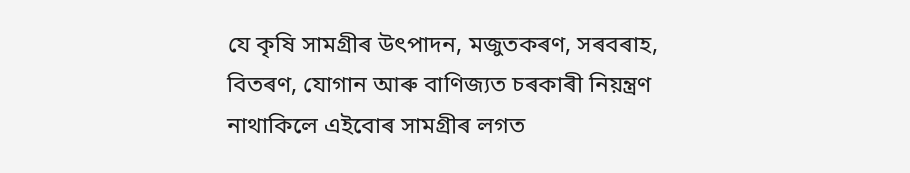যে কৃষি সামগ্ৰীৰ উৎপাদন, মজুতকৰণ, সৰবৰাহ, বিতৰণ, যোগান আৰু বাণিজ্যত চৰকাৰী নিয়ন্ত্ৰণ নাথাকিলে এইবোৰ সামগ্ৰীৰ লগত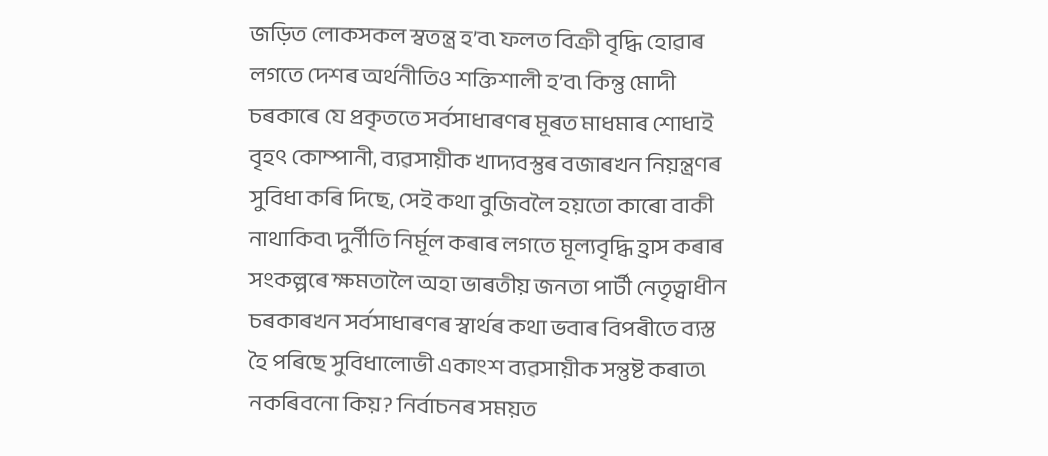জড়িত লোকসকল স্বতন্ত্ৰ হ’ব৷ ফলত বিক্ৰী বৃদ্ধি হোৱাৰ লগতে দেশৰ অৰ্থনীতিও শক্তিশালী হ’ব৷ কিন্তু মোদী চৰকাৰে যে প্ৰকৃততে সৰ্বসাধাৰণৰ মূৰত মাধমাৰ শোধাই বৃহৎ কোম্পানী, ব্যৱসায়ীক খাদ্যবস্তুৰ বজাৰখন নিয়ন্ত্ৰণৰ সুবিধা কৰি দিছে, সেই কথা বুজিবলৈ হয়তো কাৰো বাকী নাথাকিব৷ দুৰ্নীতি নিৰ্মূল কৰাৰ লগতে মূল্যবৃদ্ধি হ্ৰাস কৰাৰ সংকল্পৰে ক্ষমতালৈ অহা ভাৰতীয় জনতা পাৰ্টী নেতৃত্বাধীন চৰকাৰখন সৰ্বসাধাৰণৰ স্বাৰ্থৰ কথা ভবাৰ বিপৰীতে ব্যস্ত হৈ পৰিছে সুবিধালোভী একাংশ ব্যৱসায়ীক সন্তুষ্ট কৰাত৷ নকৰিবনো কিয়? নিৰ্বাচনৰ সময়ত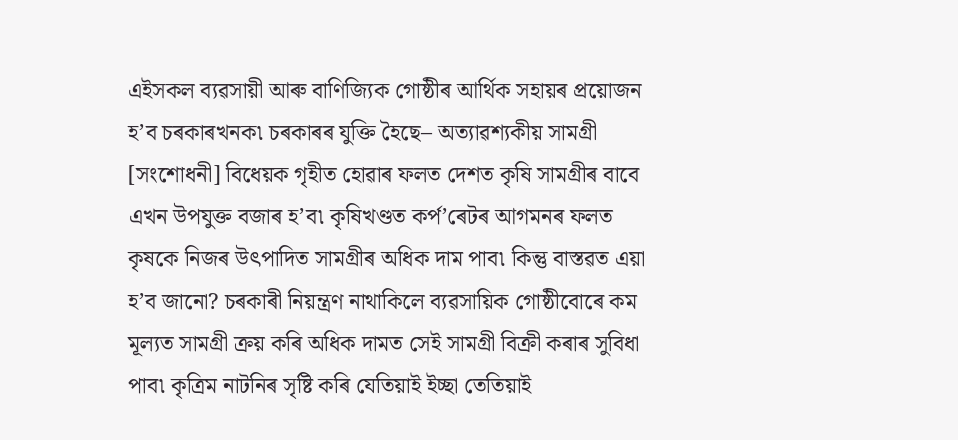এইসকল ব্যৱসায়ী আৰু বাণিজ্যিক গোষ্ঠীৰ আৰ্থিক সহায়ৰ প্ৰয়োজন হ’ব চৰকাৰখনক৷ চৰকাৰৰ যুক্তি হৈছে– অত্যাৱশ্যকীয় সামগ্ৰী [সংশোধনী] বিধেয়ক গৃহীত হোৱাৰ ফলত দেশত কৃষি সামগ্ৰীৰ বাবে এখন উপযুক্ত বজাৰ হ’ব৷ কৃষিখণ্ডত কৰ্প’ৰেটৰ আগমনৰ ফলত কৃষকে নিজৰ উৎপাদিত সামগ্ৰীৰ অধিক দাম পাব৷ কিন্তু বাস্তৱত এয়া হ’ব জানো? চৰকাৰী নিয়ন্ত্ৰণ নাথাকিলে ব্যৱসায়িক গোষ্ঠীবোৰে কম মূল্যত সামগ্ৰী ক্ৰয় কৰি অধিক দামত সেই সামগ্ৰী বিক্ৰী কৰাৰ সুবিধা পাব৷ কৃত্ৰিম নাটনিৰ সৃষ্টি কৰি যেতিয়াই ইচ্ছা তেতিয়াই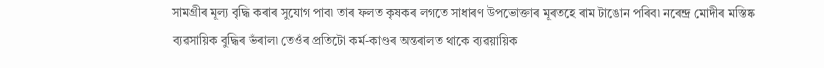সামগ্ৰীৰ মূল্য বৃদ্ধি কৰাৰ সুযোগ পাব৷ তাৰ ফলত কৃষকৰ লগতে সাধাৰণ উপভোক্তাৰ মূৰতহে ৰাম টাঙোন পৰিব৷ নৰেন্দ্ৰ মোদীৰ মস্তিষ্ক ব্যৱসায়িক বুদ্ধিৰ ভঁৰাল৷ তেওঁৰ প্ৰতিটো কৰ্ম-কাণ্ডৰ অন্তৰালত থাকে ব্যৱয়ায়িক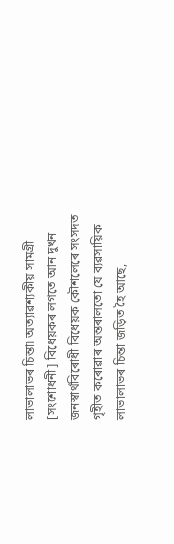লাভালাভৰ চিন্তা৷ অত্যাৱশ্যকীয় সামগ্ৰী [সংশোধনী] বিধেয়কৰ লগতে আন দুখন জনস্বাৰ্থবিৰোধী বিধেয়ক কৌশলেৰে সংসদত গৃহীত কৰোৱাৰ অন্তৰালতো যে ব্যৱসায়িক লাভালাভৰ চিন্তা জড়িত হৈ আছে,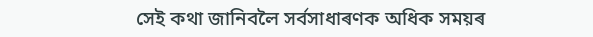সেই কথা জানিবলৈ সৰ্বসাধাৰণক অধিক সময়ৰ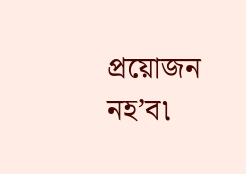প্ৰয়োজন নহ’ব৷